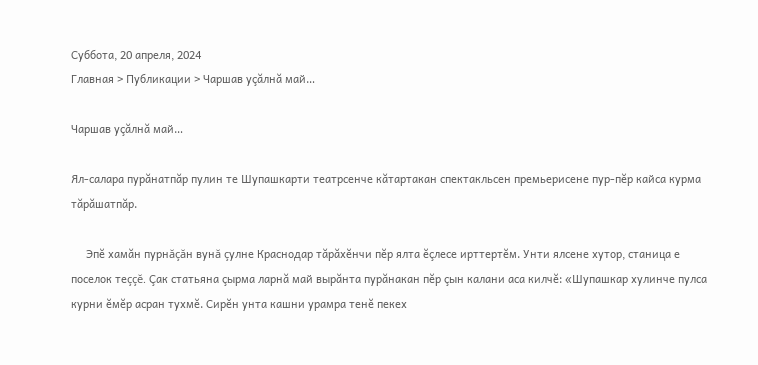Суббота, 20 апреля, 2024
Главная > Публикации > Чаршав уçăлнă май…

Чаршав уçăлнă май…

Ял-салара пурăнатпăр пулин те Шупашкарти театрсенче кăтартакан спектакльсен премьерисене пур-пĕр кайса курма тăрăшатпăр.

     Эпĕ хамăн пурнăçăн вунă çулне Краснодар тăрăхĕнчи пĕр ялта ĕçлесе ирттертĕм. Унти ялсене хутор, станица е поселок теççĕ. Çак статьяна çырма ларнă май вырăнта пурăнакан пĕр çын калани аса килчĕ: «Шупашкар хулинче пулса курни ĕмĕр асран тухмĕ. Сирĕн унта кашни урамра тенĕ пекех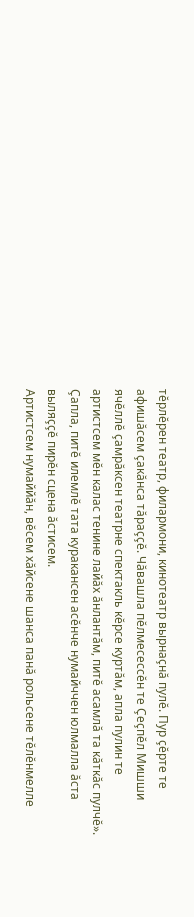тĕрлĕрен театр, филармони, кинотеатр вырнаçнă пулĕ. Пур çĕрте те афишăсем çакăнса тăраççĕ. Чăвашла пĕлмесессĕн те Çеçпĕл Мишши ячĕллĕ çамрăксен театрне спектакль кĕрсе куртăм, апла пулин те артистсем мĕн калас тенине лайăх ăнлантăм, питĕ асамлă та кăткăс пулчĕ». Çапла, питĕ илемлĕ тата куракансен асĕнче нумайччен юлмалла ăста выляççĕ пирĕн сцена ăстисем.
Артистсем нумаййăн, вĕсем хăйсене шанса панă рольсене тĕлĕнмелле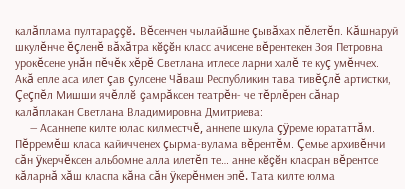калăплама пултараççĕ. Вĕсенчен чылайăшне çывăхах пĕлетĕп. Кăшнаруй шкулĕнче ĕçленĕ вăхăтра кĕçĕн класс ачисене вĕрентекен Зоя Петровна урокĕсене унăн пĕчĕк хĕрĕ Светлана итлесе ларни халĕ те куç умĕнчех. Акă епле аса илет çав çулсене Чăваш Республикин тава тивĕçлĕ артистки, Çеçпĕл Мишши ячĕллĕ çамрăксен театрĕн- че тĕрлĕрен сăнар калăплакан Светлана Владимировна Дмитриева:
     — Асаннепе килте юлас килместчĕ, аннепе шкула çÿреме юрататтăм. Пĕрремĕш класа кайичченех çырма-вулама вĕрентĕм. Çемье архивĕнчи сăн ÿкерчĕксен альбомне алла илетĕп те… анне кĕçĕн класран вĕрентсе кăларнă хăш класпа кăна сăн ÿкерĕнмен эпĕ. Тата килте юлма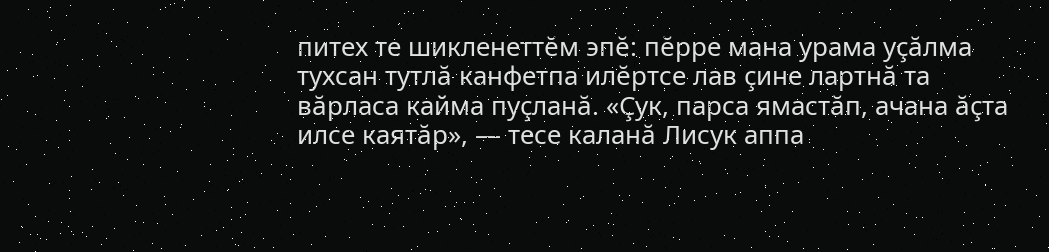питех те шикленеттĕм эпĕ: пĕрре мана урама уçăлма тухсан тутлă канфетпа илĕртсе лав çине лартнă та вăрласа кайма пуçланă. «Çук, парса ямастăп, ачана ăçта илсе каятăр», — тесе каланă Лисук аппа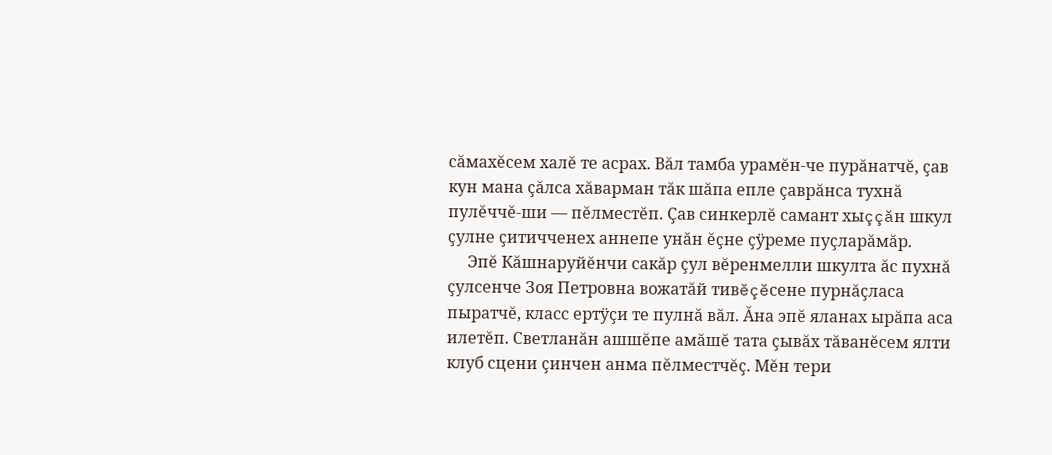сăмахĕсем халĕ те асрах. Вăл тамба урамĕн-че пурăнатчĕ, çав кун мана çăлса хăварман тăк шăпа епле çаврăнса тухнă пулĕччĕ-ши — пĕлместĕп. Çав синкерлĕ самант хыççăн шкул çулне çитичченех аннепе унăн ĕçне çÿреме пуçларăмăр.
     Эпĕ Кăшнаруйĕнчи сакăр çул вĕренмелли шкулта ăс пухнă çулсенче Зоя Петровна вожатăй тивĕçĕсене пурнăçласа пыратчĕ, класс ертÿçи те пулнă вăл. Ăна эпĕ яланах ырăпа аса илетĕп. Светланăн ашшĕпе амăшĕ тата çывăх тăванĕсем ялти клуб сцени çинчен анма пĕлместчĕç. Мĕн тери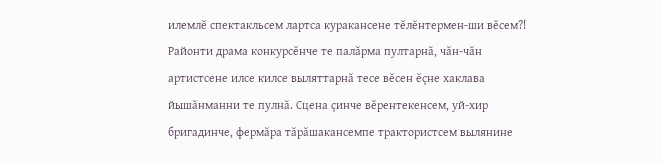илемлĕ спектакльсем лартса куракансене тĕлĕнтермен-ши вĕсем?! Районти драма конкурсĕнче те палăрма пултарнă, чăн-чăн артистсене илсе килсе выляттарнă тесе вĕсен ĕçне хаклава йышăнманни те пулнă. Сцена çинче вĕрентекенсем, уй-хир бригадинче, фермăра тăрăшакансемпе трактористсем вылянине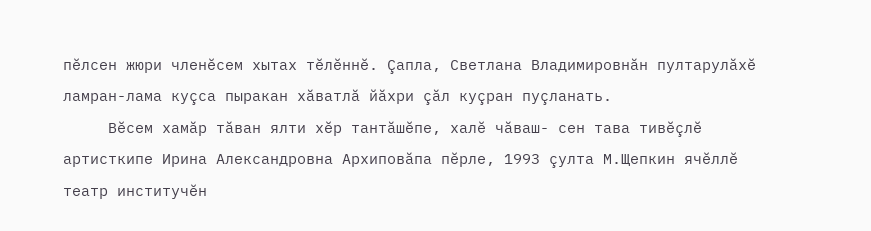пĕлсен жюри членĕсем хытах тĕлĕннĕ. Çапла, Светлана Владимировнăн пултарулăхĕ ламран-лама куçса пыракан хăватлă йăхри çăл куçран пуçланать.
     Вĕсем хамăр тăван ялти хĕр тантăшĕпе, халĕ чăваш- сен тава тивĕçлĕ артисткипе Ирина Александровна Архиповăпа пĕрле, 1993 çулта М.Щепкин ячĕллĕ театр институчĕн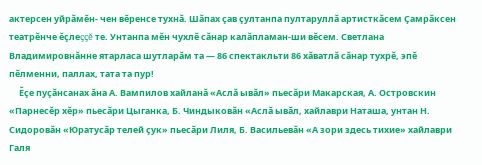актерсен уйрăмĕн- чен вĕренсе тухнă. Шăпах çав çултанпа пултаруллă артисткăсем Çамрăксен театрĕнче ĕçлеççĕ те. Унтанпа мĕн чухлĕ сăнар калăпламан-ши вĕсем. Светлана Владимировнăнне ятарласа шутларăм та — 86 спектакльти 86 хăватлă сăнар тухрĕ, эпĕ пĕлменни, паллах, тата та пур!
     Ĕçе пуçăнсанах ăна А. Вампилов хайланă «Аслă ывăл» пьесăри Макарская, А. Островскин «Парнесĕр хĕр» пьесăри Цыганка, Б. Чиндыковăн «Аслă ывăл, хайлаври Наташа, унтан Н. Сидоровăн «Юратусăр телей çук» пьесăри Лиля, Б. Васильевăн «А зори здесь тихие» хайлаври Галя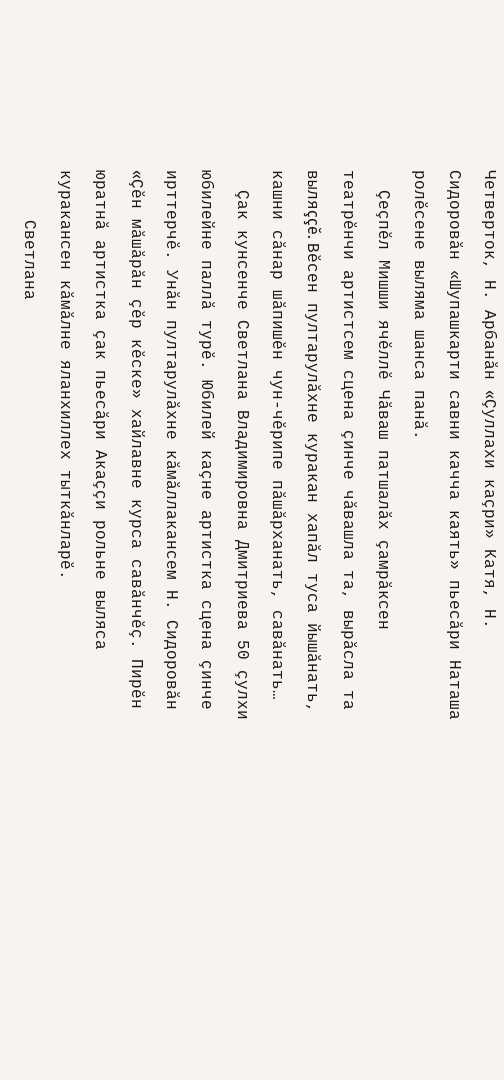Четверток, Н. Арбанăн «Çуллахи каçри» Катя, Н. Сидоровăн «Шупашкарти савни качча каять» пьесăри Наташа ролĕсене выляма шанса панă.
     Çеçпĕл Мишши ячĕллĕ Чăваш патшалăх çамрăксен театрĕнчи артистсем сцена çинче чăвашла та, вырăсла та выляççĕ. Вĕсен пултарулăхне куракан хапăл туса йышăнать, кашни сăнар шăпишĕн чун-чĕрипе пăшăрханать, савăнать…
     Çак кунсенче Светлана Владимировна Дмитриева 50 çулхи юбилейне паллă турĕ. Юбилей каçне артистка сцена çинче ирттерчĕ. Унăн пултарулăхне кăмăллакансем Н. Сидоровăн «Çĕн мăшăрăн çĕр кĕске» хайлавне курса савăнчĕç. Пирĕн юратнă артистка çак пьесăри Акаççи рольне выляса куракансен кăмăлне яланхиллех тыткăнларĕ.
     Светлана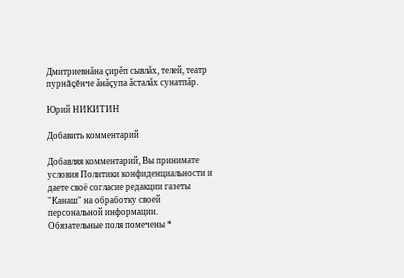Дмитриевнăна çирĕп сывлăх, телей, театр пурнăçĕнче ăнăçупа ăсталăх сунатпăр.

Юрий НИКИТИН

Добавить комментарий

Добавляя комментарий, Вы принимате условия Политики конфиденциальности и даете своё согласие редакции газеты "Канаш" на обработку своей персональной информации. Обязательные поля помечены *